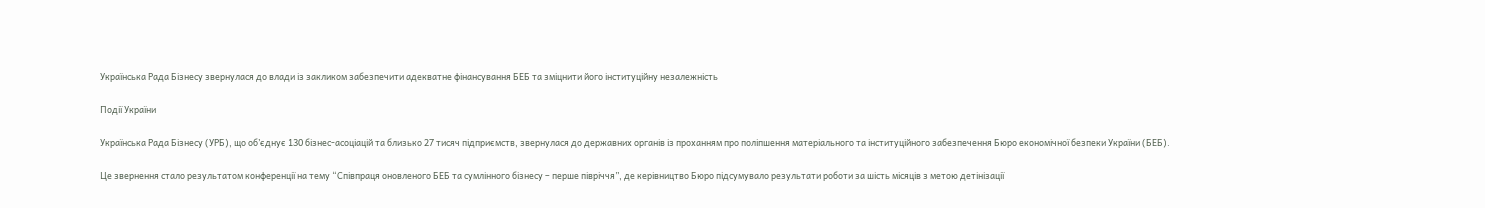Українська Рада Бізнесу звернулася до влади із закликом забезпечити адекватне фінансування БЕБ та зміцнити його інституційну незалежність

Події України

Українська Рада Бізнесу (УРБ), що об’єднує 130 бізнес-асоціацій та близько 27 тисяч підприємств, звернулася до державних органів із проханням про поліпшення матеріального та інституційного забезпечення Бюро економічної безпеки України (БЕБ).

Це звернення стало результатом конференції на тему “Співпраця оновленого БЕБ та сумлінного бізнесу – перше півріччя”, де керівництво Бюро підсумувало результати роботи за шість місяців з метою детінізації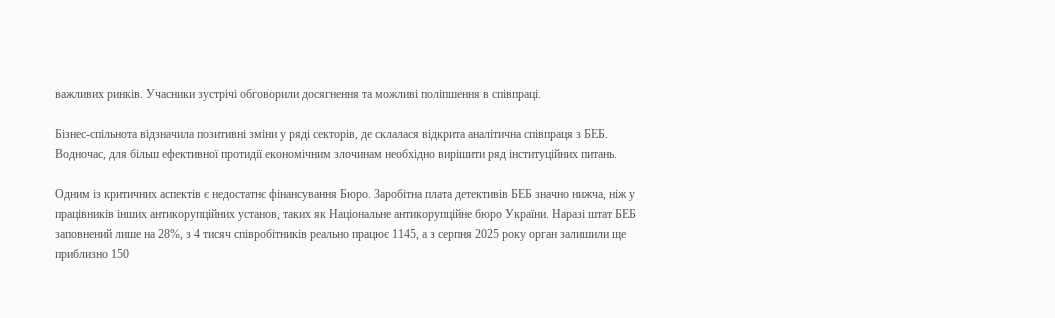важливих ринків. Учасники зустрічі обговорили досягнення та можливі поліпшення в співпраці.

Бізнес-спільнота відзначила позитивні зміни у ряді секторів, де склалася відкрита аналітична співпраця з БЕБ. Водночас, для більш ефективної протидії економічним злочинам необхідно вирішити ряд інституційних питань.

Одним із критичних аспектів є недостатнє фінансування Бюро. Заробітна плата детективів БЕБ значно нижча, ніж у працівників інших антикорупційних установ, таких як Національне антикорупційне бюро України. Наразі штат БЕБ заповнений лише на 28%, з 4 тисяч співробітників реально працює 1145, а з серпня 2025 року орган залишили ще приблизно 150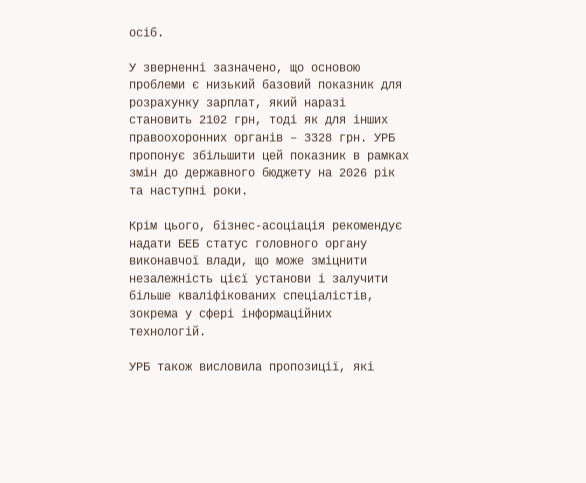осіб.

У зверненні зазначено, що основою проблеми є низький базовий показник для розрахунку зарплат, який наразі становить 2102 грн, тоді як для інших правоохоронних органів – 3328 грн. УРБ пропонує збільшити цей показник в рамках змін до державного бюджету на 2026 рік та наступні роки.

Крім цього, бізнес-асоціація рекомендує надати БЕБ статус головного органу виконавчої влади, що може зміцнити незалежність цієї установи і залучити більше кваліфікованих спеціалістів, зокрема у сфері інформаційних технологій.

УРБ також висловила пропозиції, які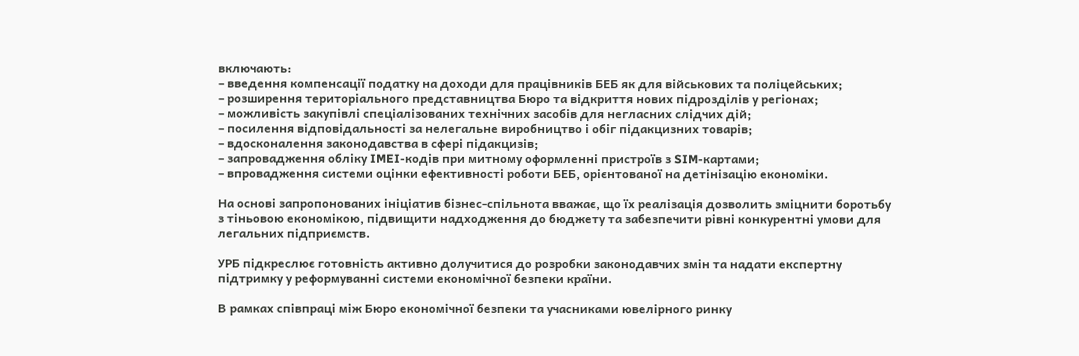включають:
– введення компенсації податку на доходи для працівників БЕБ як для військових та поліцейських;
– розширення територіального представництва Бюро та відкриття нових підрозділів у регіонах;
– можливість закупівлі спеціалізованих технічних засобів для негласних слідчих дій;
– посилення відповідальності за нелегальне виробництво і обіг підакцизних товарів;
– вдосконалення законодавства в сфері підакцизів;
– запровадження обліку IMEI-кодів при митному оформленні пристроїв з SIM-картами;
– впровадження системи оцінки ефективності роботи БЕБ, орієнтованої на детінізацію економіки.

На основі запропонованих ініціатив бізнес-спільнота вважає, що їх реалізація дозволить зміцнити боротьбу з тіньовою економікою, підвищити надходження до бюджету та забезпечити рівні конкурентні умови для легальних підприємств.

УРБ підкреслює готовність активно долучитися до розробки законодавчих змін та надати експертну підтримку у реформуванні системи економічної безпеки країни.

В рамках співпраці між Бюро економічної безпеки та учасниками ювелірного ринку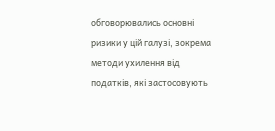обговорювались основні ризики у цій галузі, зокрема методи ухилення від податків, які застосовують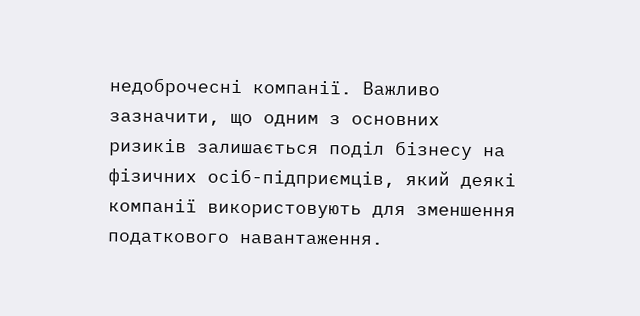недоброчесні компанії. Важливо зазначити, що одним з основних ризиків залишається поділ бізнесу на фізичних осіб-підприємців, який деякі компанії використовують для зменшення податкового навантаження.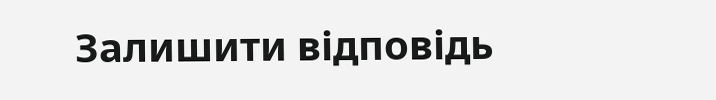Залишити відповідь